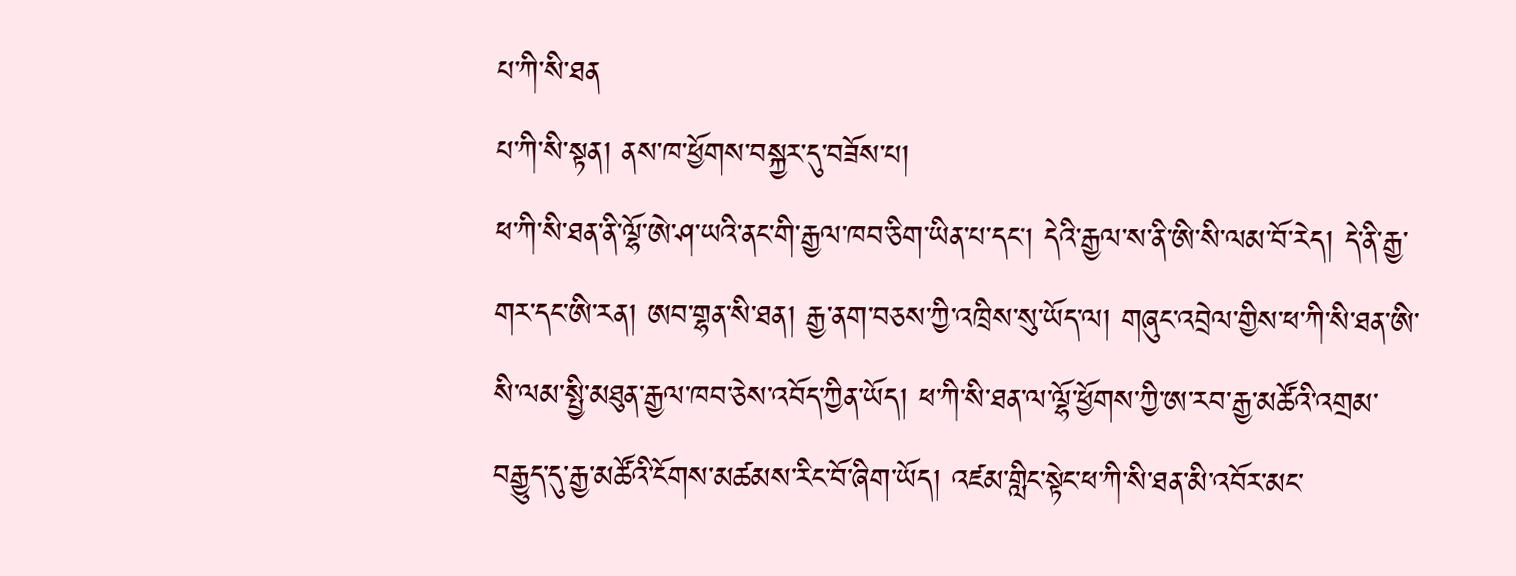པ་ཀི་སི་ཐན
པ་ཀི་སི་སྟན། ནས་ཁ་ཕྱོགས་བསྐྱར་དུ་བཟོས་པ།
ཕ་ཀི་སི་ཐན་ནི་ལྷོ་ཨེ་ཤ་ཡའི་ནང་གི་རྒྱལ་ཁབ་ཅིག་ཡིན་པ་དང། དེའི་རྒྱལ་ས་ནི་ཨི་སི་ལམ་བོ་རེད། དེ་ནི་རྒྱ་གར་དང་ཨི་རན། ཨབ་གྷན་སི་ཐན། རྒྱ་ནག་བཅས་ཀྱི་འཁྲིས་སུ་ཡོད་ལ། གཞུང་འབྲེལ་གྱིས་ཕ་ཀི་སི་ཐན་ཨི་སི་ལམ་སྤྱི་མཐུན་རྒྱལ་ཁབ་ཅེས་འབོད་ཀྱིན་ཡོད། ཕ་ཀི་སི་ཐན་ལ་ལྷོ་ཕྱོགས་ཀྱི་ཨ་རབ་རྒྱ་མཚོའི་འགྲམ་བརྒྱུད་དུ་རྒྱ་མཚོའི་ངོགས་མཚམས་རིང་བོ་ཞིག་ཡོད། འཛམ་གླིང་སྟེང་ཕ་ཀི་སི་ཐན་མི་འབོར་མང་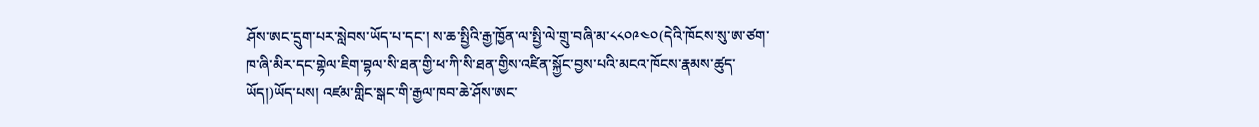ཤོས་ཨང་དྲུག་པར་སླེབས་ཡོད་པ་དང་། ས་ཆ་སྤྱིའི་རྒྱ་ཁྱོན་ལ་སྤྱི་ལེ་གྲུ་བཞི་མ་༨༨༠༩༤༠(དེའི་ཁོངས་སུ་ཨ་ཙག་ཁ་ཞི་མིར་དང་གྷེལ་ཇིག་བྷལ་སི་ཐན་གྱི་ཕ་ཀི་སི་ཐན་གྱིས་འཛིན་སྐྱོང་བྱས་པའི་མངའ་ཁོངས་རྣམས་ཚུད་ཡོད།)ཡོད་པས། འཛམ་གླིང་སྒང་གི་རྒྱལ་ཁབ་ཆེ་ཤོས་ཨང་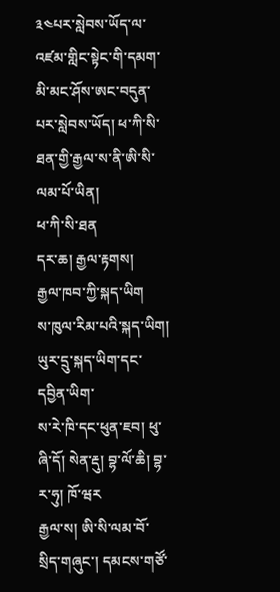༣༤པར་སླེབས་ཡོད་ལ་འཛམ་གླིང་སྟེང་གི་དམག་མི་མང་ཤོས་ཨང་བདུན་པར་སླེབས་ཡོད། ཕ་ཀི་སི་ཐན་གྱི་རྒྱལ་ས་ནི་ཨི་སི་ལམ་པོ་ཡིན།
ཕ་ཀི་སི་ཐན
དར་ཆ། རྒྱལ་རྟགས།
རྒྱལ་ཁབ་ཀྱི་སྐད་ཡིག
ས་ཁུལ་རིམ་པའི་སྐད་ཡིག།
ཡུར་དྲུ་སྐད་ཡིག་དང་དབྱིན་ཡིག་
ས་རེ་ཁི་དང་ཕུན་ཇབ། ཕུ་ཞི་དོ། སེན་རྡུ། བྷ་ལོ་ཆི། བྷ་ར་ཧུ། ཁོ་ཝར
རྒྱལ་ས། ཨི་སི་ལམ་བོ་
སྲིད་གཞུང་། དམངས་གཙོ་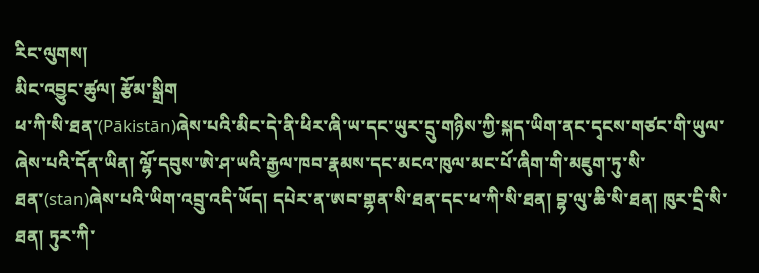རིང་ལུགས།
མིང་འབྱུང་ཚུལ། རྩོམ་སྒྲིག
ཕ་ཀི་སི་ཐན་(Pākistān)ཞེས་པའི་མིང་དེ་ནི་ཕིར་ཞི་ཡ་དང་ཡུར་དྲུ་གཉིས་ཀྱི་སྐད་ཡིག་ནང་དྭངས་གཙང་གི་ཡུལ་ཞེས་པའི་དོན་ཡིན། ལྷོ་དབུས་ཨེ་ཤ་ཡའི་རྒྱལ་ཁབ་རྣམས་དང་མངའ་ཁུལ་མང་པོ་ཞིག་གི་མཇུག་ཏུ་སི་ཐན་(stan)ཞེས་པའི་ཡིག་འབྲུ་འདི་ཡོད། དཔེར་ན་ཨབ་གྷན་སི་ཐན་དང་ཕ་ཀི་སི་ཐན། བྷ་ལུ་ཆི་སི་ཐན། ཁུར་དྲི་སི་ཐན། ཏུར་ཀི་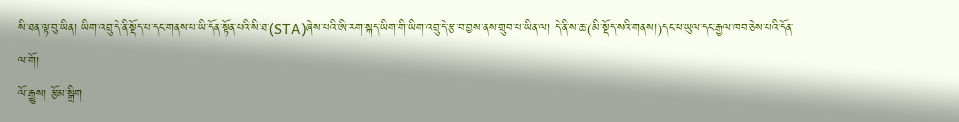སི་ཐན་ལྟ་བུ་ཡིན། ཡིག་འབྲུ་དེ་ནི་སྡོད་པ་དང་གནས་པ་ཡི་དོན་སྟོན་པའི་སི་ཐ་(STA)ཞེས་པའི་ཨི་རག་སྐད་ཡིག་གི་ཡིག་འབྲུ་དེ་རྩ་བ་བྱས་ནས་གྲུབ་པ་ཡིན་ལ། དེ་ནི་ས་ཆ་(མི་སྡོད་སའི་གནས།)དང་ཕ་ཡུལ་དང་རྒྱལ་ཁབ་ཅེས་པའི་དོན་ལ་གོ།
ལོ་རྒྱུས། རྩོམ་སྒྲིག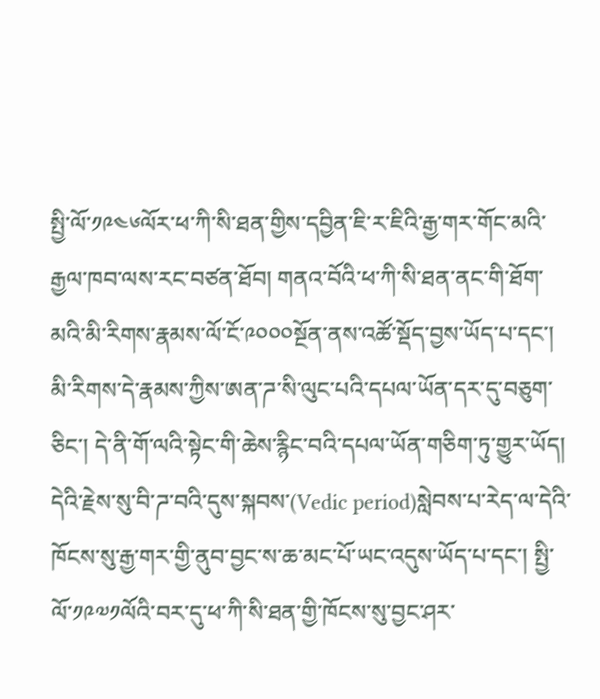སྤྱི་ལོ་༡༩༤༦ལོར་ཕ་ཀི་སི་ཐན་གྱིས་དབྱིན་ཇི་ར་ཇིའི་རྒྱ་གར་གོང་མའི་རྒྱལ་ཁབ་ལས་རང་བཙན་ཐོབ། གནའ་བོའི་ཕ་ཀི་སི་ཐན་ནང་གི་ཐོག་མའི་མི་རིགས་རྣམས་ལོ་ངོ་༩༠༠༠སྔོན་ནས་འཚོ་སྡོད་བྱས་ཡོད་པ་དང་། མི་རིགས་དེ་རྣམས་ཀྱིས་ཨན་ཌ་སི་ལུང་པའི་དཔལ་ཡོན་དར་དུ་བཅུག་ཅིང་། དེ་ནི་གོ་ལའི་སྟེང་གི་ཆེས་རྙིང་བའི་དཔལ་ཡོན་གཅིག་ཏུ་གྱུར་ཡོད། དེའི་རྗེས་སུ་བི་ཌ་བའི་དུས་སྐབས་(Vedic period)སླེབས་པ་རེད་ལ་དེའི་ཁོངས་སུ་རྒྱ་གར་གྱི་ནུབ་བྱང་ས་ཆ་མང་པོ་ཡང་འདུས་ཡོད་པ་དང་། སྤྱི་ལོ་༡༩༧༡ལོའི་བར་དུ་ཕ་ཀི་སི་ཐན་གྱི་ཁོངས་སུ་བྱང་ཤར་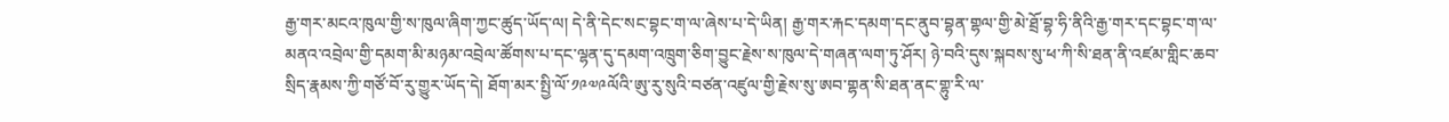རྒྱ་གར་མངའ་ཁུལ་གྱི་ས་ཁུལ་ཞིག་ཀྱང་ཚུད་ཡོད་ལ། དེ་ནི་དེང་སང་བྷང་ག་ལ་ཞེས་པ་དེ་ཡིན། རྒྱ་གར་རྐང་དམག་དང་ནུབ་བྷན་གྷལ་གྱི་མེ་ཐྲོ་བྷ་ཧི་ནིའི་རྒྱ་གར་དང་བྷང་ག་ལ་མནའ་འབྲེལ་གྱི་དམག་མི་མཉམ་འབྲེལ་ཚོགས་པ་དང་ལྷན་དུ་དམག་འཁྲུག་ཅིག་བྱུང་རྗེས་ས་ཁུལ་དེ་གཞན་ལག་ཏུ་ཤོར། ཉེ་བའི་དུས་སྐབས་སུ་ཕ་ཀི་སི་ཐན་ནི་འཛམ་གླིང་ཆབ་སྲིད་རྣམས་ཀྱི་གཙོ་བོ་རུ་གྱུར་ཡོད་དེ། ཐོག་མར་སྤྱི་ལོ་༡༩༧༩ལོའི་ཨུ་རུ་སུའི་བཙན་འཛུལ་གྱི་རྗེས་སུ་ཨབ་གྷན་སི་ཐན་ནང་གྷུ་རི་ལ་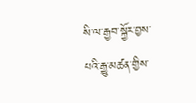སི་ལ་རྒྱབ་སྐྱོར་བྱས་པའི་རྒྱུ་མཚན་གྱིས་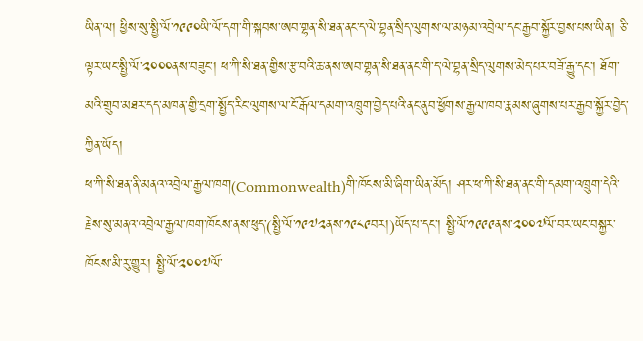ཡིན་ལ། ཕྱིས་སུ་སྤྱི་ལོ་༡༩༩༠ཡི་ལོ་དག་གི་སྐབས་ཨབ་གྷན་སི་ཐན་ནང་ད་ལེ་བྷན་སྲིད་ལུགས་ལ་མཉམ་འབྲེལ་དང་རྒྱབ་སྐྱོར་བྱས་པས་ཡིན། ཅི་ལྟར་ཡང་སྤྱི་ལོ་༢༠༠༠ནས་བཟུང་། ཕ་ཀི་སི་ཐན་གྱིས་རྩ་བའི་ཆ་ནས་ཨབ་གྷན་སི་ཐན་ནང་གི་ད་ལེ་བྷན་སྲིད་ལུགས་མེད་པར་བཟོ་རྒྱུ་དང་། ཐོག་མའི་གྲུབ་མཐར་དད་མཁན་གྱི་དྲག་སྤྱོད་རིང་ལུགས་ལ་ངོ་རྒོལ་དམག་འཁྲུག་བྱེད་པའི་ནང་ནུབ་ཕྱོགས་རྒྱལ་ཁབ་རྣམས་ཞུགས་པར་རྒྱབ་སྐྱོར་བྱེད་ཀྱིན་ཡོད།
ཕ་ཀི་སི་ཐན་ནི་མནའ་འབྲེལ་རྒྱལ་ཁག(Commonwealth)གི་ཁོངས་མི་ཞིག་ཡིན་མོད། ཤར་ཕ་ཀི་སི་ཐན་ནང་གི་དམག་འཁྲུག་དེའི་རྗེས་སུ་མནའ་འབྲེལ་རྒྱལ་ཁག་ཁོངས་ནས་ཕུད་(སྤྱི་ལོ་༡༩༧༢ནས་༡༩༨༩བར།)ཡོད་པ་དང་། སྤྱི་ལོ་༡༩༩༩ནས་༢༠༠༧ལོ་བར་ཡང་བསྐྱར་ཁོངས་མི་རུ་གྱུར། སྤྱི་ལོ་༢༠༠༧ལོ་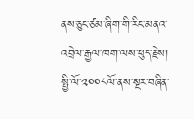ནས་ཅུང་ཙམ་ཞིག་གི་རིང་མནའ་འབྲེལ་རྒྱལ་ཁག་ལས་ཕུད་རྗེས། སྤྱི་ལོ་༢༠༠༨ལོ་ནས་སྔར་བཞིན་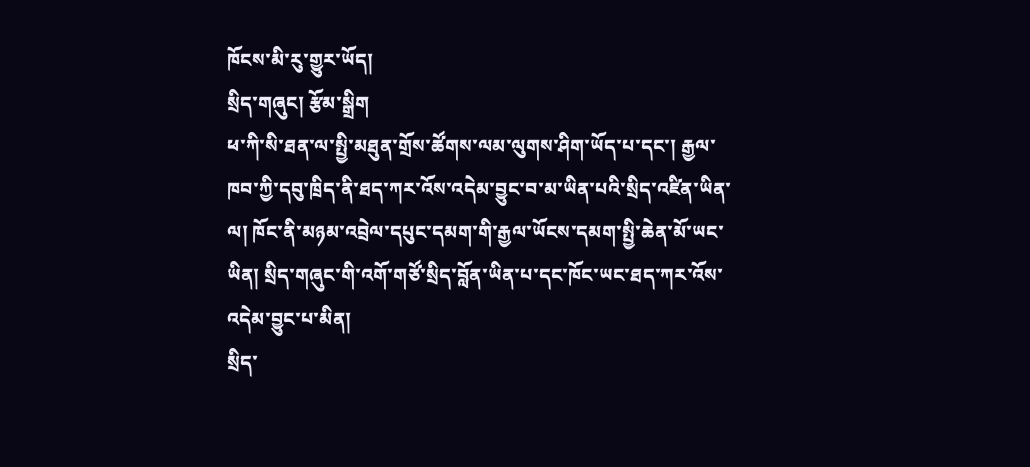ཁོངས་མི་རུ་གྱུར་ཡོད།
སྲིད་གཞུང། རྩོམ་སྒྲིག
ཕ་ཀི་སི་ཐན་ལ་སྤྱི་མཐུན་གྲོས་ཚོགས་ལམ་ལུགས་ཤིག་ཡོད་པ་དང་། རྒྱལ་ཁབ་ཀྱི་དབུ་ཁྲིད་ནི་ཐད་ཀར་འོས་འདེམ་བྱུང་བ་མ་ཡིན་པའི་སྲིད་འཛིན་ཡིན་ལ། ཁོང་ནི་མཉམ་འབྲེལ་དཔུང་དམག་གི་རྒྱལ་ཡོངས་དམག་སྤྱི་ཆེན་མོ་ཡང་ཡིན། སྲིད་གཞུང་གི་འགོ་གཙོ་སྲིད་བློན་ཡིན་པ་དང་ཁོང་ཡང་ཐད་ཀར་འོས་འདེམ་བྱུང་པ་མིན།
སྲིད་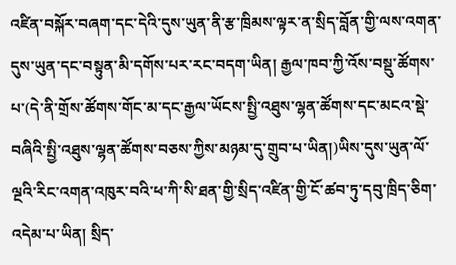འཛིན་བསྐོར་བཞག་དང་དེའི་དུས་ཡུན་ནི་རྩ་ཁྲིམས་ལྟར་ན་སྲིད་བློན་གྱི་ལས་འགན་དུས་ཡུན་དང་བསྟུན་མི་དགོས་པར་རང་བདག་ཡིན། རྒྱལ་ཁབ་ཀྱི་འོས་བསྡུ་ཚོགས་པ་(དེ་ནི་གྲོས་ཚོགས་གོང་མ་དང་རྒྱལ་ཡོངས་སྤྱི་འཐུས་ལྷན་ཚོགས་དང་མངའ་སྡེ་བཞིའི་སྤྱི་འཐུས་ལྷན་ཚོགས་བཅས་ཀྱིས་མཉམ་དུ་གྲུབ་པ་ཡིན།)ཡིས་དུས་ཡུན་ལོ་ལྔའི་རིང་འགན་འཁུར་བའི་ཕ་ཀི་སི་ཐན་གྱི་སྲིད་འཛིན་གྱི་ངོ་ཚབ་ཏུ་དབུ་ཁྲིད་ཅིག་འདེམ་པ་ཡིན། སྲིད་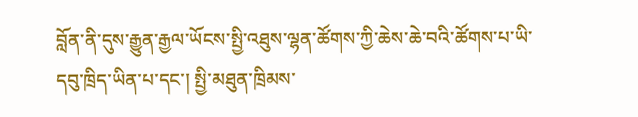བློན་ནི་དུས་རྒྱུན་རྒྱལ་ཡོངས་སྤྱི་འཐུས་ལྷན་ཚོགས་ཀྱི་ཆེས་ཆེ་བའི་ཚོགས་པ་ཡི་དབུ་ཁྲིད་ཡིན་པ་དང་། སྤྱི་མཐུན་ཁྲིམས་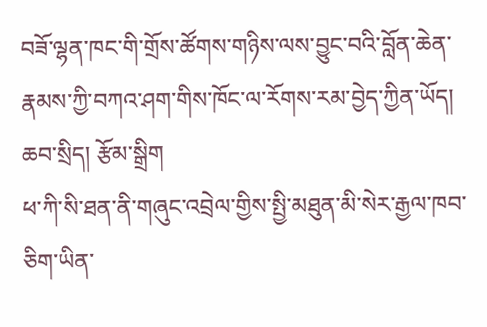བཟོ་ལྷན་ཁང་གི་གྲོས་ཚོགས་གཉིས་ལས་བྱུང་བའི་བློན་ཆེན་རྣམས་ཀྱི་བཀའ་ཤག་གིས་ཁོང་ལ་རོགས་རམ་བྱེད་ཀྱིན་ཡོད།
ཆབ་སྲིད། རྩོམ་སྒྲིག
ཕ་ཀི་སི་ཐན་ནི་གཞུང་འབྲེལ་གྱིས་སྤྱི་མཐུན་མི་སེར་རྒྱལ་ཁབ་ཅིག་ཡིན་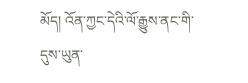མོད། འོན་ཀྱང་དེའི་ལོ་རྒྱུས་ནང་གི་དུས་ཡུན་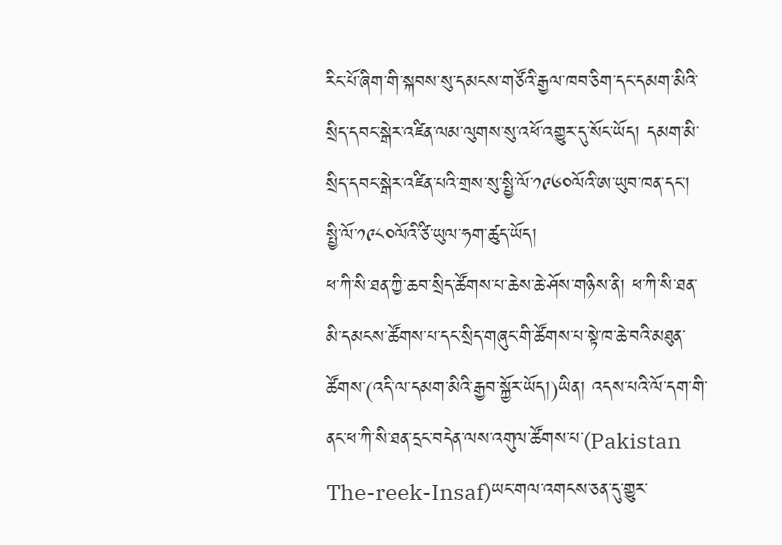རིང་པོ་ཞིག་གི་སྐབས་སུ་དམངས་གཙོའི་རྒྱལ་ཁབ་ཅིག་དང་དམག་མིའི་སྲིད་དབང་སྒེར་འཛིན་ལམ་ལུགས་སུ་འཕོ་འགྱུར་དུ་སོང་ཡོད། དམག་མི་སྲིད་དབང་སྒེར་འཛིན་པའི་གྲས་སུ་སྤྱི་ལོ་༡༩༦༠ལོའི་ཨ་ཡུབ་ཁན་དང་། སྤྱི་ལོ་༡༩༨༠ལོའི་ཙི་ཡུལ་ཧག་ཚུད་ཡོད།
ཕ་ཀི་སི་ཐན་ཀྱི་ཆབ་སྲིད་ཚོགས་པ་ཆེས་ཆེ་ཤོས་གཉིས་ནི། ཕ་ཀི་སི་ཐན་མི་དམངས་ཚོགས་པ་དང་སྲིད་གཞུང་གི་ཚོགས་པ་སྟེ་ཁ་ཆེ་བའི་མཐུན་ཚོགས་(འདི་ལ་དམག་མིའི་རྒྱབ་སྐྱོར་ཡོད།)ཡིན། འདས་པའི་ལོ་དག་གི་ནང་ཕ་ཀི་སི་ཐན་དྲང་བདེན་ལས་འགུལ་ཚོགས་པ་(Pakistan The-reek-Insaf)ཡང་གལ་འགངས་ཅན་དུ་གྱུར་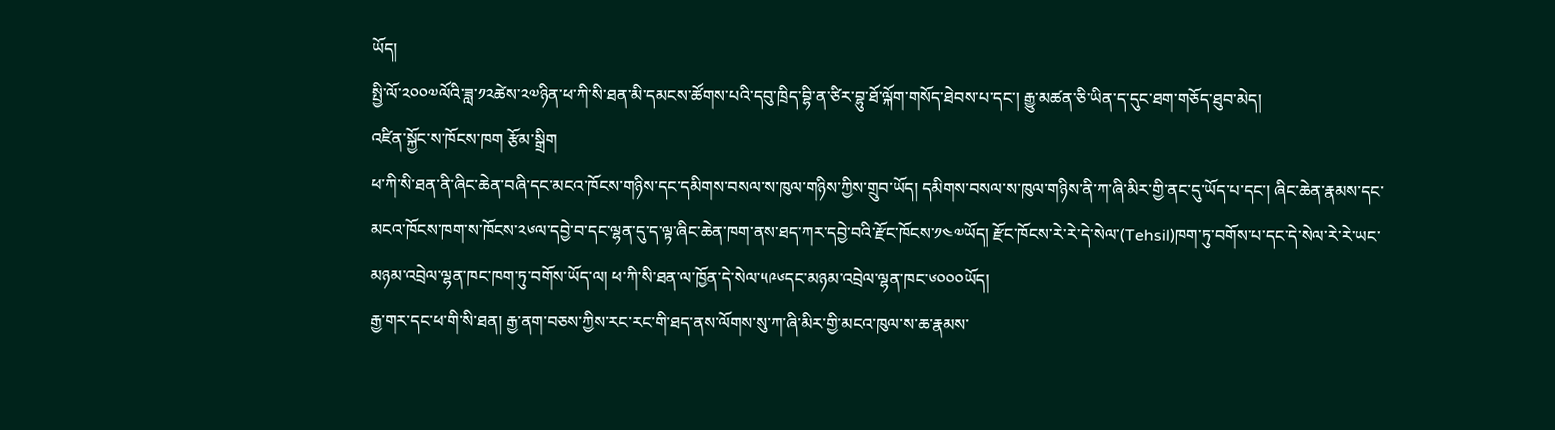ཡོད།
སྤྱི་ལོ་༢༠༠༧ལོའི་ཟླ་༡༢ཚེས་༢༧ཉིན་ཕ་ཀི་སི་ཐན་མི་དམངས་ཚོགས་པའི་དབུ་ཁྲིད་བྷི་ན་ཙིར་བྷུ་ཐོ་ལྐོག་གསོད་ཐེབས་པ་དང་། རྒྱུ་མཚན་ཅི་ཡིན་ད་དུང་ཐག་གཅོད་ཐུབ་མེད།
འཛིན་སྐྱོང་ས་ཁོངས་ཁག རྩོམ་སྒྲིག
ཕ་ཀི་སི་ཐན་ནི་ཞིང་ཆེན་བཞི་དང་མངའ་ཁོངས་གཉིས་དང་དམིགས་བསལ་ས་ཁུལ་གཉིས་ཀྱིས་གྲུབ་ཡོད། དམིགས་བསལ་ས་ཁུལ་གཉིས་ནི་ཀ་ཞི་མིར་གྱི་ནང་དུ་ཡོད་པ་དང་། ཞིང་ཆེན་རྣམས་དང་མངའ་ཁོངས་ཁག་ས་ཁོངས་༢༦ལ་དབྱེ་བ་དང་ལྷན་དུ་ད་ལྟ་ཞིང་ཆེན་ཁག་ནས་ཐད་ཀར་དབྱེ་བའི་རྫོང་ཁོངས་༡༤༧ཡོད། རྫོང་ཁོངས་རེ་རེ་དེ་སེལ་(Tehsil)ཁག་ཏུ་བགོས་པ་དང་དེ་སེལ་རེ་རེ་ཡང་མཉམ་འབྲེལ་ལྷན་ཁང་ཁག་ཏུ་བགོས་ཡོད་ལ། ཕ་ཀི་སི་ཐན་ལ་ཁྱོན་དེ་སེལ་༥༩༦དང་མཉམ་འབྲེལ་ལྷན་ཁང་༦༠༠༠ཡོད།
རྒྱ་གར་དང་ཕ་གི་སི་ཐན། རྒྱ་ནག་བཅས་ཀྱིས་རང་རང་གི་ཐད་ནས་ལོགས་སུ་ཀ་ཞི་མིར་གྱི་མངའ་ཁུལ་ས་ཆ་རྣམས་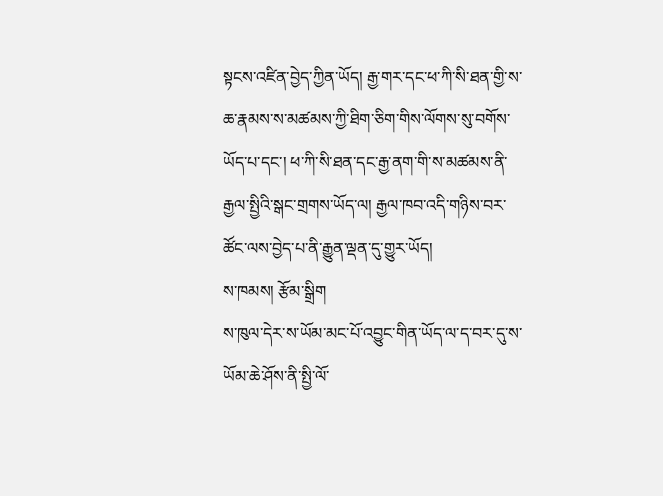སྟངས་འཛིན་བྱེད་ཀྱིན་ཡོད། རྒྱ་གར་དང་ཕ་ཀི་སི་ཐན་གྱི་ས་ཆ་རྣམས་ས་མཚམས་ཀྱི་ཐིག་ཅིག་གིས་ལོགས་སུ་བགོས་ཡོད་པ་དང་། ཕ་ཀི་སི་ཐན་དང་རྒྱ་ནག་གི་ས་མཚམས་ནི་རྒྱལ་སྤྱིའི་སྒང་གྲགས་ཡོད་ལ། རྒྱལ་ཁབ་འདི་གཉིས་བར་ཚོང་ལས་བྱེད་པ་ནི་རྒྱུན་ལྡན་དུ་གྱུར་ཡོད།
ས་ཁམས། རྩོམ་སྒྲིག
ས་ཁུལ་དེར་ས་ཡོམ་མང་པོ་འབྱུང་གིན་ཡོད་ལ་ད་བར་དུ་ས་ཡོམ་ཆེ་ཤོས་ནི་སྤྱི་ལོ་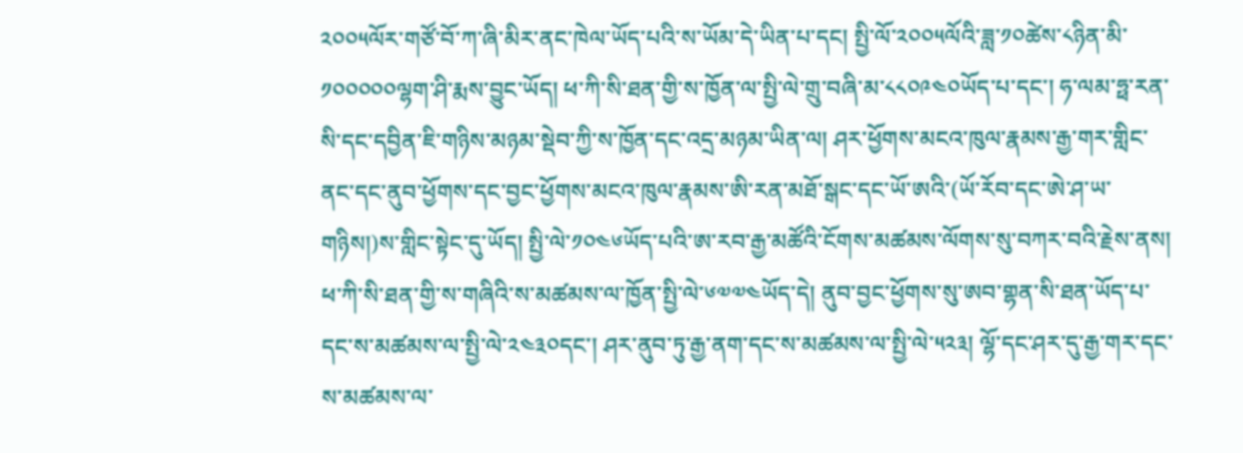༢༠༠༥ལོར་གཙོ་བོ་ཀ་ཞི་མིར་ནང་ཁེལ་ཡོད་པའི་ས་ཡོམ་དེ་ཡིན་པ་དང། སྤྱི་ལོ་༢༠༠༥ལོའི་ཟླ་༡༠ཚེས་༨ཉིན་མི་༡༠༠༠༠༠ལྷག་ཤི་རྨས་བྱུང་ཡོད། ཕ་ཀི་སི་ཐན་གྱི་ས་ཁྱོན་ལ་སྤྱི་ལེ་གྲུ་བཞི་མ་༨༨༠༩༤༠ཡོད་པ་དང་། ཧ་ལམ་ཧྥ་རན་སི་དང་དབྱིན་ཇི་གཉིས་མཉམ་སྡེབ་ཀྱི་ས་ཁྱོན་དང་འདྲ་མཉམ་ཡིན་ལ། ཤར་ཕྱོགས་མངའ་ཁུལ་རྣམས་རྒྱ་གར་གླིང་ནང་དང་ནུབ་ཕྱོགས་དང་བྱང་ཕྱོགས་མངའ་ཁུལ་རྣམས་ཨི་རན་མཐོ་སྒང་དང་ཡོ་ཨའི་(ཡོ་རོབ་དང་ཨེ་ཤ་ཡ་གཉིས།)ས་གླིང་སྟེང་དུ་ཡོད། སྤྱི་ལེ་༡༠༤༦ཡོད་པའི་ཨ་རབ་རྒྱ་མཚོའི་ངོགས་མཚམས་ལོགས་སུ་བཀར་བའི་རྗེས་ནས། ཕ་ཀི་སི་ཐན་གྱི་ས་གཞིའི་ས་མཚམས་ལ་ཁྱོན་སྤྱི་ལེ་༦༧༧༤ཡོད་དེ། ནུབ་བྱང་ཕྱོགས་སུ་ཨབ་གྷན་སི་ཐན་ཡོད་པ་དང་ས་མཚམས་ལ་སྤྱི་ལེ་༢༤༣༠དང་། ཤར་ནུབ་ཏུ་རྒྱ་ནག་དང་ས་མཚམས་ལ་སྤྱི་ལེ་༥༢༣། ལྷོ་དང་ཤར་དུ་རྒྱ་གར་དང་ས་མཚམས་ལ་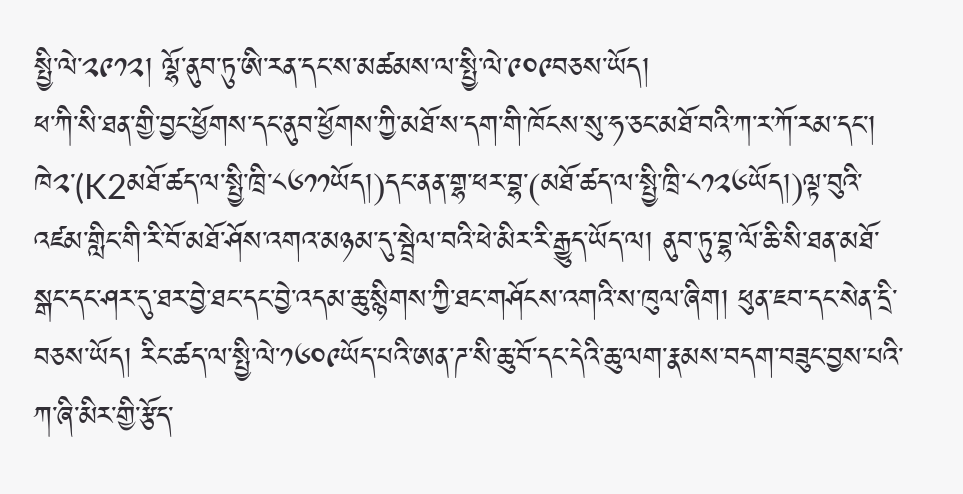སྤྱི་ལེ་༢༩༡༢། ལྷོ་ནུབ་ཏུ་ཨི་རན་དང་ས་མཚམས་ལ་སྤྱི་ལེ་༩༠༩བཅས་ཡོད།
ཕ་ཀི་སི་ཐན་གྱི་བྱང་ཕྱོགས་དང་ནུབ་ཕྱོགས་ཀྱི་མཐོ་ས་དག་གི་ཁོངས་སུ་ཧ་ཅང་མཐོ་བའི་ཀ་ར་ཀོ་རམ་དང་། ཁེ༢་(K2མཐོ་ཚད་ལ་སྤྱི་ཁྲི་༨༦༡༡ཡོད།)དང་ནན་གྷ་ཕར་བྷ་(མཐོ་ཚད་ལ་སྤྱི་ཁྲི་༨༡༢༦ཡོད།)ལྟ་བུའི་འཛམ་གླིང་གི་རི་བོ་མཐོ་ཤོས་འགའ་མཉམ་དུ་སྦྲེལ་བའི་ཕེ་མིར་རི་རྒྱུད་ཡོད་ལ། ནུབ་ཏུ་བྷ་ལོ་ཆི་སི་ཐན་མཐོ་སྒང་དང་ཤར་དུ་ཐར་བྱེ་ཐང་དང་བྱེ་འདམ་ཆུ་སྙིགས་ཀྱི་ཐང་གཤོངས་འགའི་ས་ཁུལ་ཞིག། ཕུན་ཇབ་དང་སེན་དྲི་བཅས་ཡོད། རིང་ཚད་ལ་སྤྱི་ལེ་༡༦༠༩ཡོད་པའི་ཨན་ཌ་སི་ཆུ་བོ་དང་དེའི་ཆུ་ལག་རྣམས་བདག་བཟུང་བྱས་པའི་ཀ་ཞི་མིར་གྱི་རྩོད་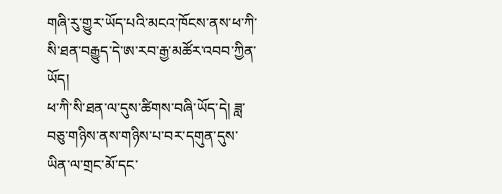གཞི་རུ་གྱུར་ཡོད་པའི་མངའ་ཁོངས་ནས་ཕ་ཀི་སི་ཐན་བརྒྱུད་དེ་ཨ་རབ་རྒྱ་མཚོར་འབབ་ཀྱིན་ཡོད།
ཕ་ཀི་སི་ཐན་ལ་དུས་ཚིགས་བཞི་ཡོད་དེ། ཟླ་བཅུ་གཉིས་ནས་གཉིས་པ་བར་དགུན་དུས་ཡིན་ལ་གྲང་མོ་དང་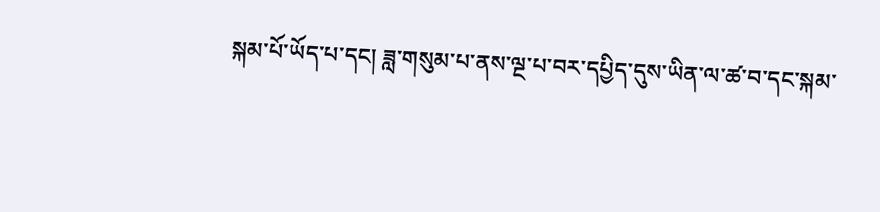སྐམ་པོ་ཡོད་པ་དང། ཟླ་གསུམ་པ་ནས་ལྔ་པ་བར་དཔྱིད་དུས་ཡིན་ལ་ཚ་བ་དང་སྐམ་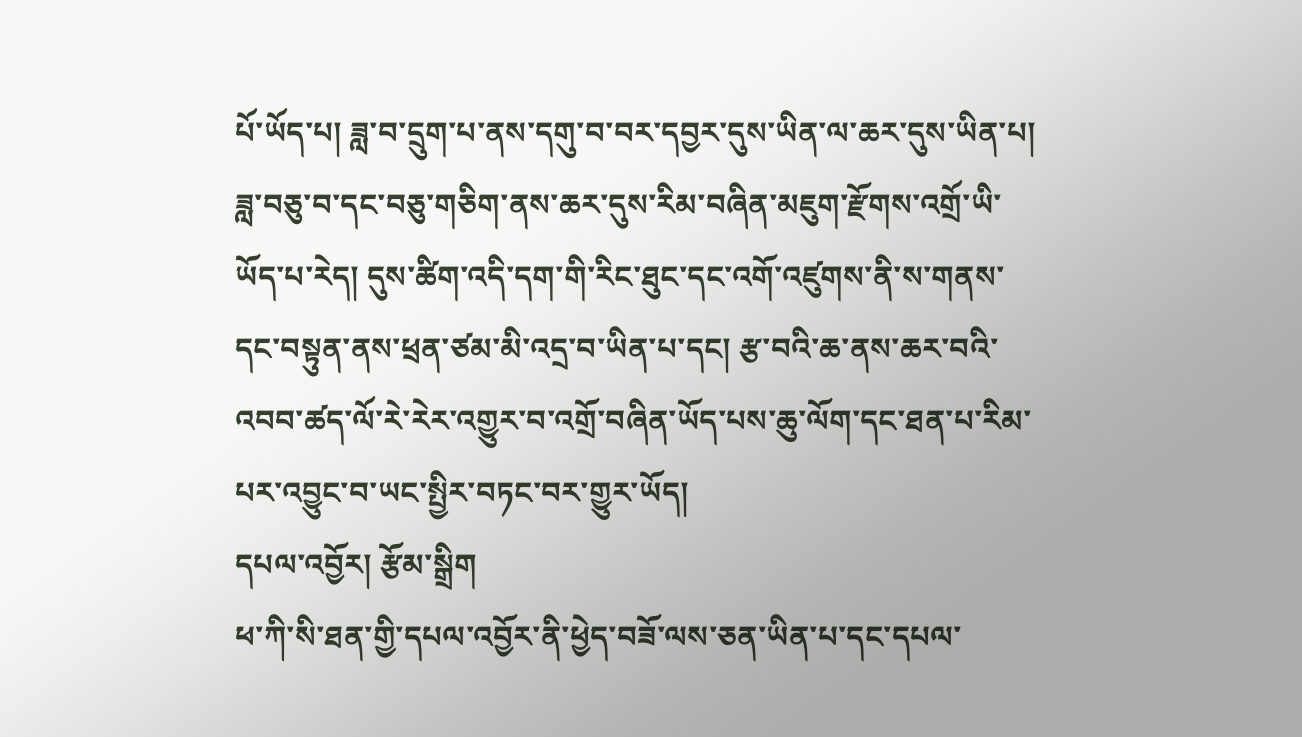པོ་ཡོད་པ། ཟླ་བ་དྲུག་པ་ནས་དགུ་བ་བར་དབྱར་དུས་ཡིན་ལ་ཆར་དུས་ཡིན་པ། ཟླ་བཅུ་བ་དང་བཅུ་གཅིག་ནས་ཆར་དུས་རིམ་བཞིན་མཇུག་རྫོགས་འགྲོ་ཡི་ཡོད་པ་རེད། དུས་ཚིག་འདི་དག་གི་རིང་ཐུང་དང་འགོ་འཛུགས་ནི་ས་གནས་དང་བསྟུན་ནས་ཕྲན་ཙམ་མི་འདྲ་བ་ཡིན་པ་དང། རྩ་བའི་ཆ་ནས་ཆར་བའི་འབབ་ཚད་ལོ་རེ་རེར་འགྱུར་བ་འགྲོ་བཞིན་ཡོད་པས་ཆུ་ལོག་དང་ཐན་པ་རིམ་པར་འབྱུང་བ་ཡང་སྤྱིར་བཏང་བར་གྱུར་ཡོད།
དཔལ་འབྱོར། རྩོམ་སྒྲིག
ཕ་ཀི་སི་ཐན་གྱི་དཔལ་འབྱོར་ནི་ཕྱེད་བཟོ་ལས་ཅན་ཡིན་པ་དང་དཔལ་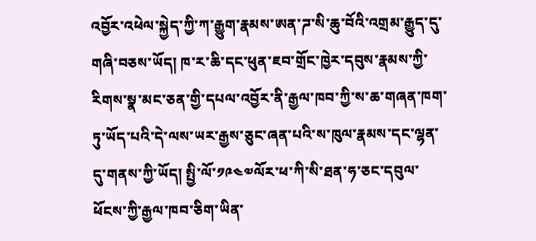འབྱོར་འཕེལ་སྐྱེད་ཀྱི་ཀ་རྒྱུག་རྣམས་ཨན་ཌ་སི་ཆུ་བོའི་འགྲམ་རྒྱུད་དུ་གཞི་བཅས་ཡོད། ཁ་ར་ཆི་དང་ཕུན་ཇབ་གྲོང་ཁྱེར་དབུས་རྣམས་ཀྱི་རིགས་སྣ་མང་ཅན་གྱི་དཔལ་འབྱོར་ནི་རྒྱལ་ཁབ་ཀྱི་ས་ཆ་གཞན་ཁག་ཏུ་ཡོད་པའི་དེ་ལས་ཡར་རྒྱས་ཅུང་ཞན་པའི་ས་ཁུལ་རྣམས་དང་ལྷན་དུ་གནས་ཀྱི་ཡོད། སྤྱི་ལོ་༡༩༤༧ལོར་ཕ་ཀི་སི་ཐན་ཧ་ཅང་དབུལ་ཕོངས་ཀྱི་རྒྱལ་ཁབ་ཅིག་ཡིན་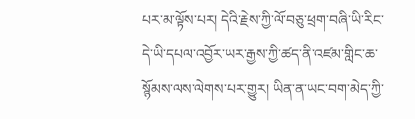པར་མ་ལྟོས་པར། དེའི་རྗེས་ཀྱི་ལོ་བཅུ་ཕྲག་བཞི་ཡི་རིང་དེ་ཡི་དཔལ་འབྱོར་ཡར་རྒྱས་ཀྱི་ཚད་ནི་འཛམ་གླིང་ཆ་སྙོམས་ལས་ལེགས་པར་གྱུར། ཡིན་ན་ཡང་བག་མེད་ཀྱི་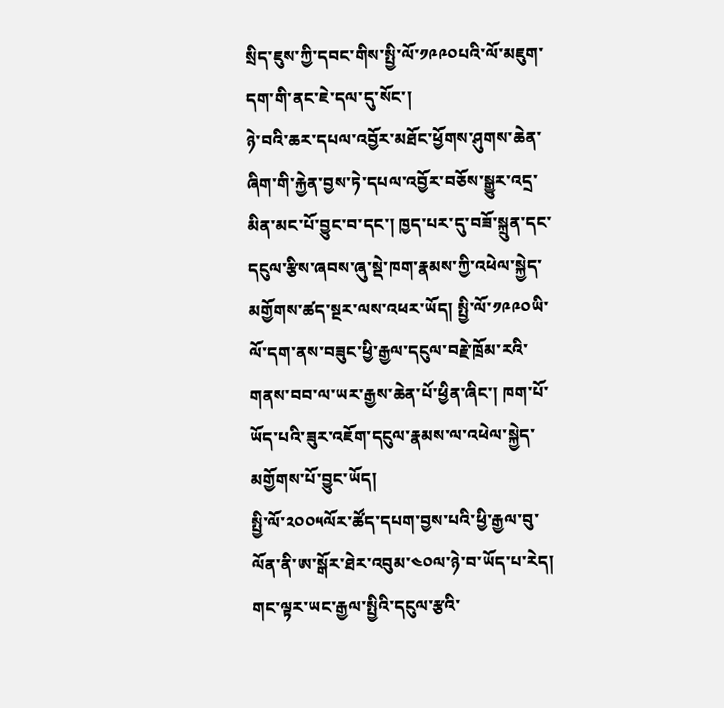སྲིད་ཇུས་ཀྱི་དབང་གིས་སྤྱི་ལོ་༡༩༩༠པའི་ལོ་མཇུག་དག་གི་ནང་ཇེ་དལ་དུ་སོང་།
ཉེ་བའི་ཆར་དཔལ་འབྱོར་མཐོང་ཕྱོགས་ཤུགས་ཆེན་ཞིག་གི་རྐྱེན་བྱས་ཏེ་དཔལ་འབྱོར་བཅོས་སྒྱུར་འདྲ་མིན་མང་པོ་བྱུང་བ་དང་། ཁྱད་པར་དུ་བཟོ་སྐྲུན་དང་དངུལ་རྩིས་ཞབས་ཞུ་སྡེ་ཁག་རྣམས་ཀྱི་འཕེལ་སྐྱེད་མགྱོགས་ཚད་སྔར་ལས་འཕར་ཡོད། སྤྱི་ལོ་༡༩༩༠ཡི་ལོ་དག་ནས་བཟུང་ཕྱི་རྒྱལ་དངུལ་བརྗེ་ཁྲོམ་རའི་གནས་བབ་ལ་ཡར་རྒྱས་ཆེན་པོ་ཕྱིན་ཞིང་། ཁག་པོ་ཡོད་པའི་ཟུར་འཇོག་དངུལ་རྣམས་ལ་འཕེལ་སྐྱེད་མགྱོགས་པོ་བྱུང་ཡོད།
སྤྱི་ལོ་༢༠༠༥ལོར་ཚོད་དཔག་བྱས་པའི་ཕྱི་རྒྱལ་བུ་ལོན་ནི་ཨ་སྒོར་ཐེར་འབུམ་༤༠ལ་ཉེ་བ་ཡོད་པ་རེད། གང་ལྟར་ཡང་རྒྱལ་སྤྱིའི་དངུལ་རྩའི་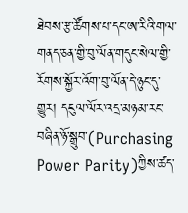ཐེབས་རྩ་ཚོགས་པ་དང་ཨ་རིའི་གལ་གནད་ཅན་གྱི་བུ་ལོན་གདུང་སེལ་གྱི་རོགས་སྐྱོར་འོག་བུ་ལོན་དེ་ཉུང་དུ་གྱུར། དངུལ་ལོར་འདྲ་མཉམ་རང་བཞིན་ཉོ་སྒྲུབ་(Purchasing Power Parity)ཀྱིས་ཚད་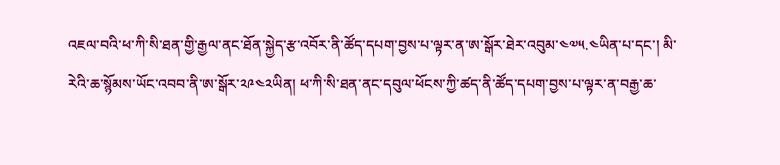འཇལ་བའི་ཕ་ཀི་སི་ཐན་གྱི་རྒྱལ་ནང་ཐོན་སྐྱེད་རྩ་འབོར་ནི་ཚོད་དཔག་བྱས་པ་ལྟར་ན་ཨ་སྒོར་ཐེར་འབུམ་༤༧༥.༤ཡིན་པ་དང་། མི་རེའི་ཆ་སྙོམས་ཡོང་འབབ་ནི་ཨ་སྒོར་༢༩༤༢ཡིན། ཕ་ཀི་སི་ཐན་ནང་དབུལ་ཕོངས་ཀྱི་ཚད་ནི་ཚོད་དཔག་བྱས་པ་ལྟར་ན་བརྒྱ་ཆ་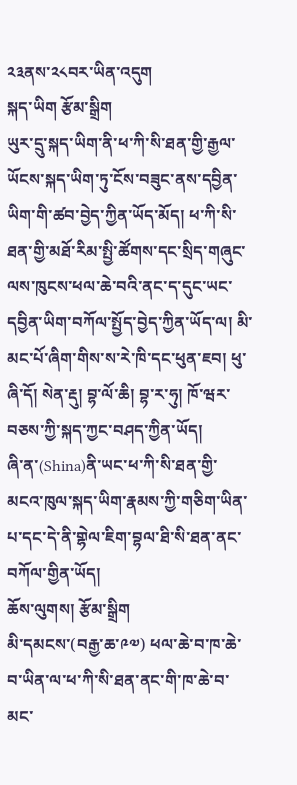༢༣ནས་༢༨བར་ཡིན་འདུག
སྐད་ཡིག རྩོམ་སྒྲིག
ཡུར་དྲུ་སྐད་ཡིག་ནི་ཕ་ཀི་སི་ཐན་གྱི་རྒྱལ་ཡོངས་སྐད་ཡིག་ཏུ་ངོས་བཟུང་ནས་དབྱིན་ཡིག་གི་ཚབ་བྱེད་ཀྱིན་ཡོད་མོད། ཕ་ཀི་སི་ཐན་གྱི་མཐོ་རིམ་སྤྱི་ཚོགས་དང་སྲིད་གཞུང་ལས་ཁུངས་ཕལ་ཆེ་བའི་ནང་ད་དུང་ཡང་དབྱིན་ཡིག་བཀོལ་སྤྱོད་བྱེད་ཀྱིན་ཡོད་ལ། མི་མང་པོ་ཞིག་གིས་ས་རེ་ཁི་དང་ཕུན་ཇབ། ཕུ་ཞི་དོ། སེན་རྡུ། བྷ་ལོ་ཆི། བྷ་ར་ཧུ། ཁོ་ཝར་བཅས་ཀྱི་སྐད་ཀྱང་བཤད་ཀྱིན་ཡོད།
ཞི་ན་(Shina)ནི་ཡང་ཕ་ཀི་སི་ཐན་གྱི་མངའ་ཁུལ་སྐད་ཡིག་རྣམས་ཀྱི་གཅིག་ཡིན་པ་དང་དེ་ནི་གྷེལ་ཇིག་བྷལ་ཐི་སི་ཐན་ནང་བཀོལ་གྱིན་ཡོད།
ཆོས་ལུགས། རྩོམ་སྒྲིག
མི་དམངས་(བརྒྱ་ཆ་༩༧) ཕལ་ཆེ་བ་ཁ་ཆེ་བ་ཡིན་ལ་ཕ་ཀི་སི་ཐན་ནང་གི་ཁ་ཆེ་བ་མང་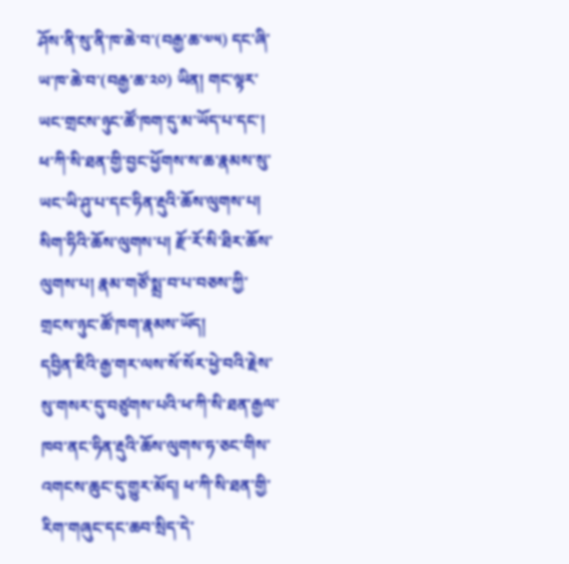ཤོས་ནི་སུ་ནི་ཁ་ཆེ་བ་(བརྒྱ་ཆ་༧༥) དང་ཞི་ཡ་ཁ་ཆེ་བ་(བརྒྱ་ཆ་༢༠) ཡིན། གང་ལྟར་ཡང་གྲངས་ཉུང་ཚོ་ཁག་དུ་མ་ཡོད་པ་དང་། ཕ་ཀི་སི་ཐན་གྱི་བྱང་ཕྱོགས་ས་ཆ་རྣམས་སུ་ཡང་ཡི་ཤུ་པ་དང་ཧིན་རྡུའི་ཆོས་ལུགས་པ། སིག་ཧིའི་ཆོས་ལུགས་པ། རྫོ་རོ་སི་ཐིར་ཆོས་ལུགས་པ། རྣམ་གཙོ་སྨྲ་བ་པ་བཅས་ཀྱི་གྲངས་ཉུང་ཚོ་ཁག་རྣམས་ཡོད།
དབྱིན་ཇིའི་རྒྱ་གར་ལས་སོ་སོར་ཕྱེ་བའི་རྗེས་སུ་གསར་དུ་བཙུགས་པའི་ཕ་ཀི་སི་ཐན་རྒྱལ་ཁབ་ནང་ཧིན་རྡུའི་ཆོས་ལུགས་ཧ་ཅང་གིས་འགངས་ཆུང་དུ་གྱུར་མོད། ཕ་ཀི་སི་ཐན་གྱི་རིག་གཞུང་དང་ཆབ་སྲིད་དེ་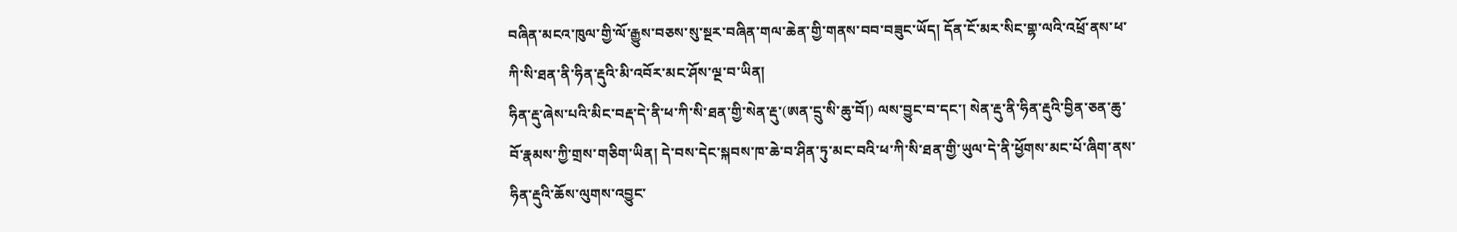བཞིན་མངའ་ཁུལ་གྱི་ལོ་རྒྱུས་བཅས་སུ་སྔར་བཞིན་གལ་ཆེན་གྱི་གནས་བབ་བཟུང་ཡོད། དོན་ངོ་མར་སིང་གྷ་ལའི་འཕྲོ་ནས་ཕ་ཀི་སི་ཐན་ནི་ཧིན་རྡུའི་མི་འབོར་མང་ཤོས་ལྔ་བ་ཡིན།
ཧིན་རྡུ་ཞེས་པའི་མིང་བརྡ་དེ་ནི་ཕ་ཀི་སི་ཐན་གྱི་སེན་རྡུ་(ཨན་དྲུ་སི་ཆུ་བོ།) ལས་བྱུང་བ་དང་། སེན་རྡུ་ནི་ཧིན་རྡུའི་བྱིན་ཅན་ཆུ་བོ་རྣམས་ཀྱི་གྲས་གཅིག་ཡིན། དེ་བས་དེང་སྐབས་ཁ་ཆེ་བ་ཤིན་ཏུ་མང་བའི་ཕ་ཀི་སི་ཐན་གྱི་ཡུལ་དེ་ནི་ཕྱོགས་མང་པོ་ཞིག་ནས་ཧིན་རྡུའི་ཆོས་ལུགས་འབྱུང་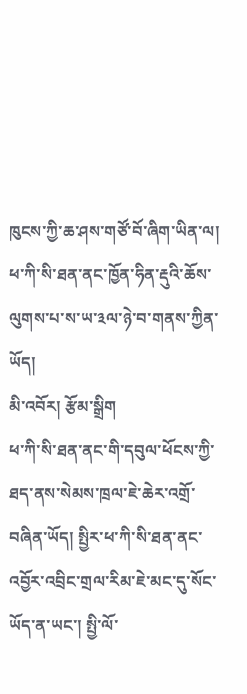ཁུངས་ཀྱི་ཆ་ཤས་གཙོ་བོ་ཞིག་ཡིན་ལ། ཕ་ཀི་སི་ཐན་ནང་ཁྱོན་ཧིན་རྡུའི་ཆོས་ལུགས་པ་ས་ཡ་༣ལ་ཉེ་བ་གནས་ཀྱིན་ཡོད།
མི་འབོར། རྩོམ་སྒྲིག
ཕ་ཀི་སི་ཐན་ནང་གི་དབུལ་ཕོངས་ཀྱི་ཐད་ནས་སེམས་ཁྲལ་ཇེ་ཆེར་འགྲོ་བཞིན་ཡོད། སྤྱིར་ཕ་ཀི་སི་ཐན་ནང་འབྱོར་འབྲིང་གྲལ་རིམ་ཇེ་མང་དུ་སོང་ཡོད་ན་ཡང་། སྤྱི་ལོ་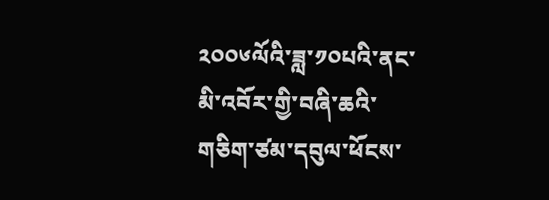༢༠༠༦ལོའི་ཟླ་༡༠པའི་ནང་མི་འབོར་གྱི་བཞི་ཆའི་གཅིག་ཙམ་དབུལ་ཕོངས་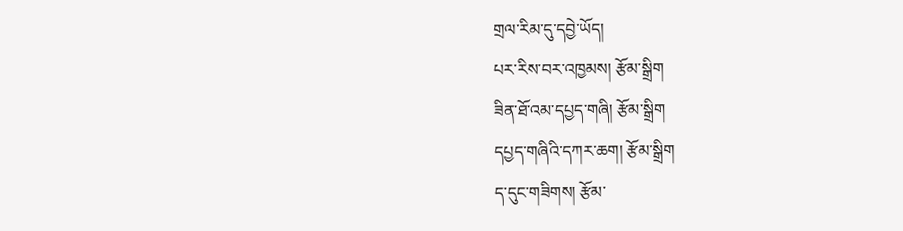གྲལ་རིམ་དུ་དབྱེ་ཡོད།
པར་རིས་བར་འཁྱམས། རྩོམ་སྒྲིག
ཟིན་ཐོ་འམ་དཔྱད་གཞི། རྩོམ་སྒྲིག
དཔྱད་གཞིའི་དཀར་ཆག། རྩོམ་སྒྲིག
ད་དུང་གཟིགས། རྩོམ་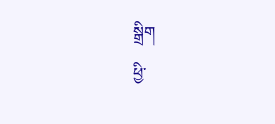སྒྲིག
ཕྱི་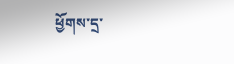ཕྱོགས་དྲ་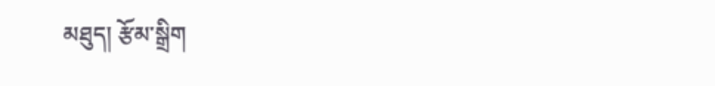མཐུད། རྩོམ་སྒྲིག